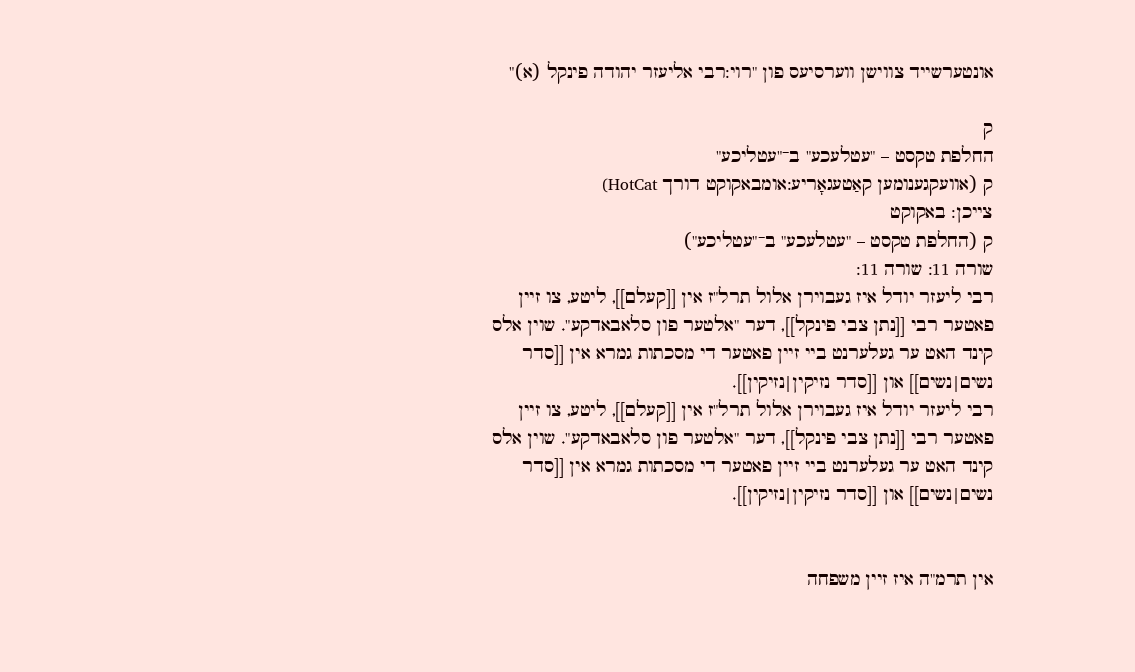אונטערשייד צווישן ווערסיעס פון "רוי:רבי אליעזר יהודה פינקל (א)"

ק
החלפת טקסט – "עטלעכע" ב־"עטליכע"
ק (אוועקגענומען קאַטעגאָריע:אומבאקוקט דורך HotCat)
צייכן: באקוקט
ק (החלפת טקסט – "עטלעכע" ב־"עטליכע")
שורה 11: שורה 11:
רבי ליעזר יודל איז געבוירן אלול תרל"ז אין [[קעלם]], ליטע, צו זיין פאטער רבי [[נתן צבי פינקל]], דער "אלטער פון סלאבאדקע". שוין אלס קינד האט ער געלערנט ביי זיין פאטער די מסכתות גמרא אין [[סדר נשים|נשים]] און [[סדר נזיקין|נזיקין]].
רבי ליעזר יודל איז געבוירן אלול תרל"ז אין [[קעלם]], ליטע, צו זיין פאטער רבי [[נתן צבי פינקל]], דער "אלטער פון סלאבאדקע". שוין אלס קינד האט ער געלערנט ביי זיין פאטער די מסכתות גמרא אין [[סדר נשים|נשים]] און [[סדר נזיקין|נזיקין]].


אין תרמ"ה איז זיין משפחה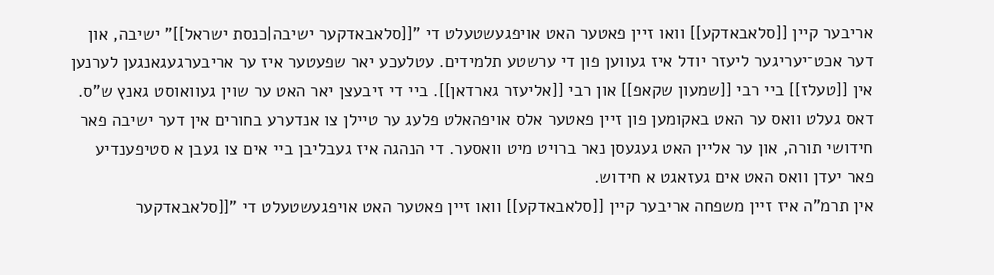אריבער קיין [[סלאבאדקע]] וואו זיין פאטער האט אויפגעשטעלט די "[[סלאבאדקער ישיבה|כנסת ישראל]]" ישיבה, און דער אכט־יעריגער ליעזר יודל איז געווען פון די ערשטע תלמידים. עטלעכע יאר שפעטער איז ער אריבערגעגאנגען לערנען אין [[טעלז]] ביי רבי [[שמעון שקאפ]] און רבי [[אליעזר גארדאן]]. ביי די זיבעצן יאר האט ער שוין געוואוסט גאנץ ש"ס. דאס געלט וואס ער האט באקומען פון זיין פאטער אלס אויפהאלט פלעג ער טיילן צו אנדערע בחורים אין דער ישיבה פאר חידושי תורה, און ער אליין האט געגעסן נאר ברויט מיט וואסער. די הנהגה איז געבליבן ביי אים צו געבן א סטיפענדיע פאר יעדן וואס האט אים געזאגט א חידוש.
אין תרמ"ה איז זיין משפחה אריבער קיין [[סלאבאדקע]] וואו זיין פאטער האט אויפגעשטעלט די "[[סלאבאדקער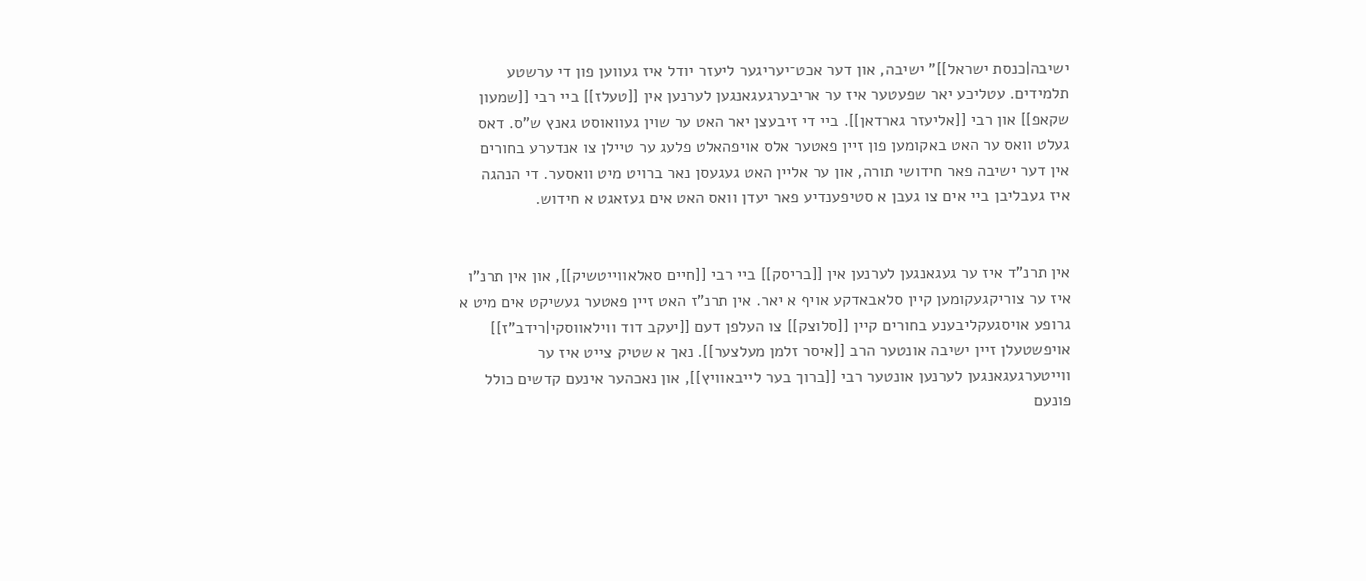ישיבה|כנסת ישראל]]" ישיבה, און דער אכט־יעריגער ליעזר יודל איז געווען פון די ערשטע תלמידים. עטליכע יאר שפעטער איז ער אריבערגעגאנגען לערנען אין [[טעלז]] ביי רבי [[שמעון שקאפ]] און רבי [[אליעזר גארדאן]]. ביי די זיבעצן יאר האט ער שוין געוואוסט גאנץ ש"ס. דאס געלט וואס ער האט באקומען פון זיין פאטער אלס אויפהאלט פלעג ער טיילן צו אנדערע בחורים אין דער ישיבה פאר חידושי תורה, און ער אליין האט געגעסן נאר ברויט מיט וואסער. די הנהגה איז געבליבן ביי אים צו געבן א סטיפענדיע פאר יעדן וואס האט אים געזאגט א חידוש.


אין תרנ"ד איז ער געגאנגען לערנען אין [[בריסק]] ביי רבי [[חיים סאלאווייטשיק]], און אין תרנ"ו איז ער צוריקגעקומען קיין סלאבאדקע אויף א יאר. אין תרנ"ז האט זיין פאטער געשיקט אים מיט א גרופע אויסגעקליבענע בחורים קיין [[סלוצק]] צו העלפן דעם [[יעקב דוד ווילאווסקי|רידב"ז]] אויפשטעלן זיין ישיבה אונטער הרב [[איסר זלמן מעלצער]]. נאך א שטיק צייט איז ער ווייטערגעגאנגען לערנען אונטער רבי [[ברוך בער לייבאוויץ]], און נאכהער אינעם קדשים כולל פונעם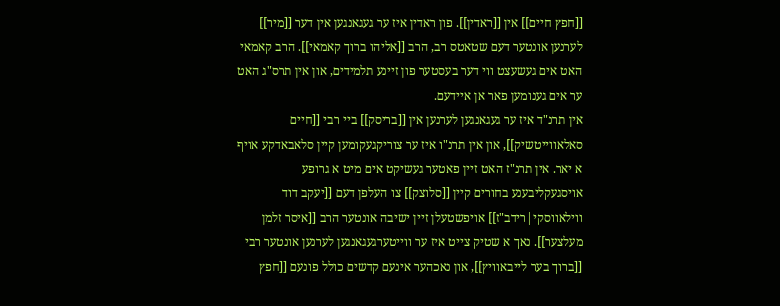[[חפץ חיים]] אין [[ראדין]]. פון ראדין איז ער געגאנגען אין דער [[מיר]] לערנען אונטער דעם שטאטס רב, הרב [[אליהו ברוך קאמאי]]. הרב קאמאי האט אים געשעצט ווי דער בעסטער פון זיינע תלמידים, און אין תרס"ג האט ער אים גענומען פאר אן איידעם.
אין תרנ"ד איז ער געגאנגען לערנען אין [[בריסק]] ביי רבי [[חיים סאלאווייטשיק]], און אין תרנ"ו איז ער צוריקגעקומען קיין סלאבאדקע אויף א יאר. אין תרנ"ז האט זיין פאטער געשיקט אים מיט א גרופע אויסגעקליבענע בחורים קיין [[סלוצק]] צו העלפן דעם [[יעקב דוד ווילאווסקי|רידב"ז]] אויפשטעלן זיין ישיבה אונטער הרב [[איסר זלמן מעלצער]]. נאך א שטיק צייט איז ער ווייטערגעגאנגען לערנען אונטער רבי [[ברוך בער לייבאוויץ]], און נאכהער אינעם קדשים כולל פונעם [[חפץ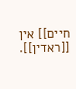חיים]] אין [[ראדין]].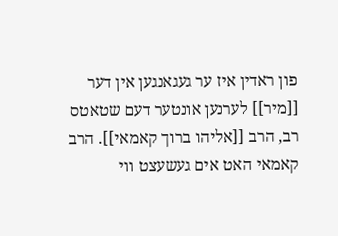פון ראדין איז ער געגאנגען אין דער [[מיר]] לערנען אונטער דעם שטאטס רב, הרב [[אליהו ברוך קאמאי]]. הרב קאמאי האט אים געשעצט ווי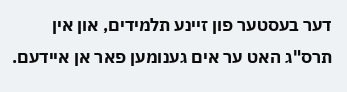דער בעסטער פון זיינע תלמידים, און אין תרס"ג האט ער אים גענומען פאר אן איידעם.